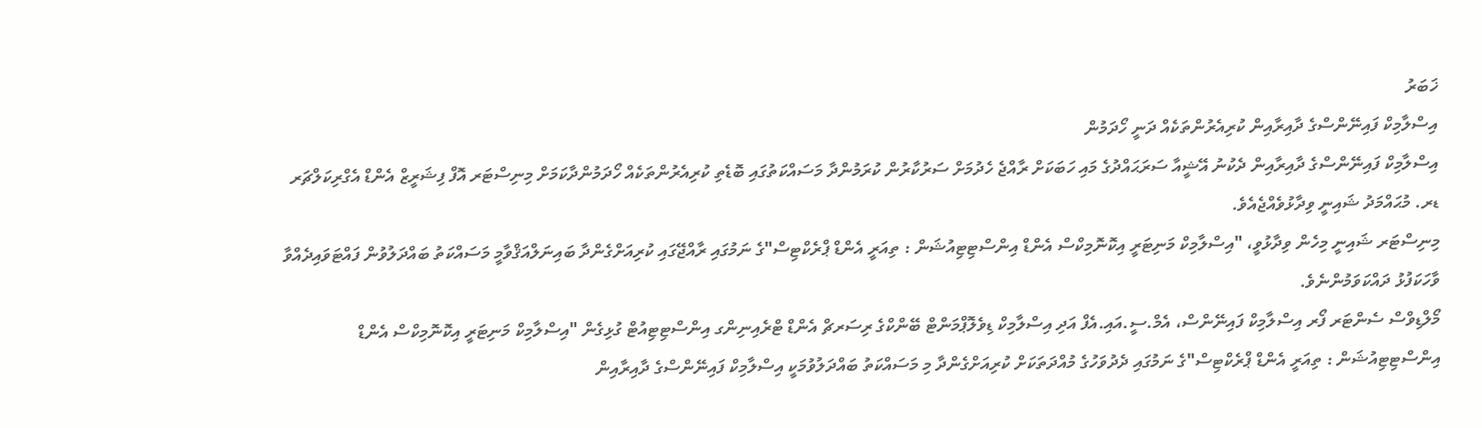ޚަބަރު
އިސްލާމިކް ފައިނޭންސްގެ ދާއިރާއިން ކުރިއެރުންތަކެއް ދަނީ ހޯދަމުން
އިސްލާމިކް ފައިނޭންސްގެ ދާއިރާއިން ދެކުނު އޭޝީއާ ސަރަޙައްދުގެ މައި ހަބަކަށް ރާއްޖެ ހެދުމަށް ސަރުކާރުން ކުރަމުންދާ މަސައްކަތުގައި ބޮޑެތި ކުރިއެރުންތަކެއް ހޯދަމުންދާކަމަށް މިނިސްޓަރ އޮފް ފިޝަރީޒް އެންޑް އެގްރިކަލްޗަރ ޑރ. މުޙައްމަދު ޝައިނީ ވިދާޅުވެއްޖެއެވެ.
މިނިސްޓަރ ޝައިނީ މިހެން ވިދާޅުވީ، "އިސްލާމިކް މަނިޓަރީ އިކޮނޮމިކްސް އެންޑް އިންސްޓިޓިއުޝަން : ތިއަރީ އެންޑް ޕްރެކްޓިސް"ގެ ނަމުގައި ރާއްޖޭގައި ކުރިއަށްގެންދާ ބައިނަލްއަޤްވާމީ މަސައްކަތު ބައްދަލުވުން ފައްޓަވައިދެއްވާ ވާހަކަފުޅު ދައްކަވަމުންނެވެ.
މޯލްޑިވްސް ސެންޓަރ ފޯރ އިސްލާމިކް ފައިނޭންސް، އެމް.ސީ.އައި.އެފް އަދި އިސްލާމިކް ޑިވެލޮޕްމަންޓް ބޭންކްގެ ރިސަރޗް އެންޑް ޓްރެއިނިންގ އިންސްޓިޓިއުޓް ގުޅިގެން "އިސްލާމިކް މަނިޓަރީ އިކޮނޮމިކްސް އެންޑް އިންސްޓިޓިއުޝަން : ތިއަރީ އެންޑް ޕްރެކްޓިސް"ގެ ނަމުގައި ދެދުވަހުގެ މުއްދަތަކަށް ކުރިއަށްގެންދާ މި މަސައްކަތު ބައްދަލުވުމަކީ އިސްލާމިކް ފައިނޭންސްގެ ދާއިރާއިން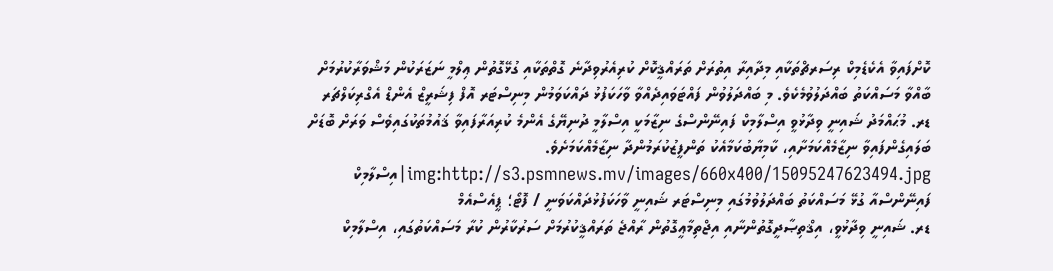ކޮށްފައިވާ އެކެޑެމިކް ރިސަރޗްތަކާއި މިދާއިރާ އިތުރަށް ތަރައްޤީކޮށް ކުރިއެރުވިދާނެ ގޮތްތަކާއި ގުޅޭގޮތުން ޢިލްމީ ނަޒަރަކުން މަޝްވަރާކުރުމަށް ބާއްވާ މަސައްކަތު ބައްދަލުވުމެކެވެ. މި ބައްދަލުވުން ފައްޓަވައިދެއްވާ ވާހަކަފުޅު ދައްކަވަމުން މިނިސްޓަރ އޮފް ފިޝަރީޒް އެންޑް އެގްރިކަލްޗަރ ޑރ. މުޙައްމަދު ޝައިނީ ވިދާޅުވީ އިސްލާމިކް ފައިނޭންސްގެ ނިޒާމަކީ އިސްލާމީ ދުނިޔޭގެ އެންމެ ކުރިއަރާފައިވާ ޤައުމުތަކުގައިވެސް ވަރަށް ބޮޑަށް ބަލައިގެންފައިވާ ނިޒާމެއްކަމަށާއި، ކާމިޔާބުކަމާއެކު ތަންފީޒުކުރަމުންދާ ނިޒާމެއްކަމަށެވެ.
img:http://s3.psmnews.mv/images/660x400/15095247623494.jpg|އިސްލާމިކް ފައިނޭންސްއާ ގުޅޭ މަސައްކަތު ބައްދަލުވުމުގައި މިނިސްޓަރ ޝައިނީ ވާހަކަފުޅުދައްކަވަނީ / ފޮޓޯ؛ ޕީއެސްއެމް
ޑރ. ޝައިނީ ވިދާޅުވީ، އިޤްތިޞާދީގޮތުންނާއި އިޖްތިމާޢީގޮތުން ރާއްޖެ ތަރައްޤީކުރުމަށް ސަރުކާރުން ކުރާ މަސައްކަތުގައި، އިސްލާމިކް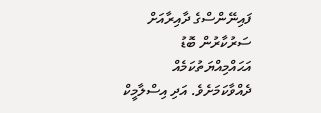ފައިނޭންސްގެ ދާއިރާއަށް ސަރުކާރުން ބޮޑު އަޙައްމިއްޔަތުކަމެއް ދެއްވާކަމަށެވެ. އަދި އިސްލާމީކް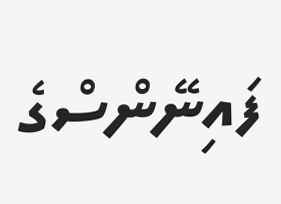ފައިނޭންސްގެ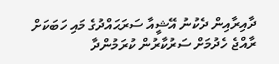ދާއިރާއިން ދެކުނު އޭޝީއާ ސަރަޙައްދުގެ މައި ހަބަކަށް ރާއްޖެ ހެދުމަށް ސަރުކާރުން ކުރަމުންދާ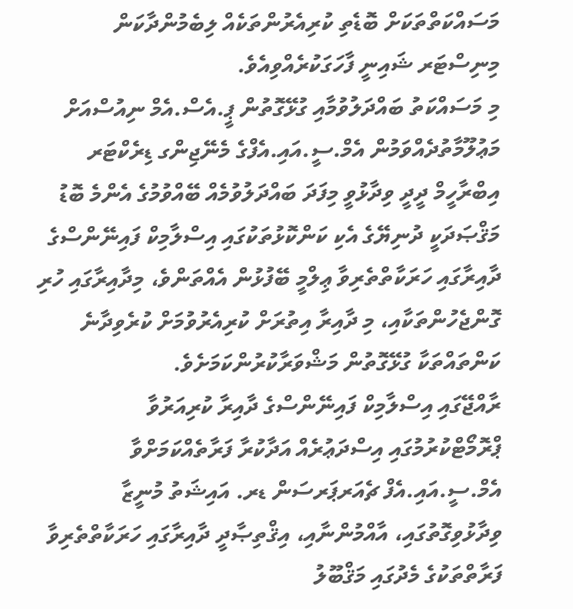މަސައްކަތްތަކަށް ބޮޑެތި ކުރިއެރުންތަކެއް ލިބެމުންދާކަން މިނިސްޓަރ ޝައިނީ ފާހަގަކުރެއްވިއެވެ.
މި މަސައްކަތު ބައްދަލުވުމާއި ގުޅޭގޮތުން ޕީ.އެސް.އެމް ނިއުސްއަށް މަޢުލޫމާތުދެއްވަމުން އެމް.ސީ.އައި.އެފްގެ މެނޭޖިންގ ޑިރެކްޓަރ އިބްރާހީމް ދީދީ ވިދާޅުވީ މިފަދަ ބައްދަލުވުމެއް ބޭއްވުމުގެ އެންމެ ބޮޑު މަޤްޞަދަކީ ދުނިޔޭގެ އެކި ކަންކޮޅުތަކުގައި އިސްލާމިކް ފައިނޭންސްގެ ދާއިރާގައި ހަރަކާތްތެރިވާ ޢިލްމީ ބޭފުޅުން އެއްތަންވެ، މިދާއިރާގައި ހުރި ގޮންޖެހުންތަކާއި، މި ދާއިރާ އިތުރަށް ކުރިއެރުވުމަށް ކުރެވިދާނެ ކަންތައްތަކާ ގުޅޭގޮތުން މަޝްވަރާކުރުންކަމަށެވެ.
ރާއްޖޭގައި އިސްލާމިކް ފައިނޭންސްގެ ދާއިރާ ކުރިއަރުވާ ޕްރޮމޯޓްކުރުމުގައި އިސްދަޢުރެއް އަދާކުރާ ފަރާތެއްކަމަށްވާ އެމް.ސީ.އައި.އެފް ޗެއަރޕަރސަން ޑރ. އައިޝަތު މުނީޒާ ވިދާޅުވިގޮތުގައި، އާއްމުންނާއި، އިޤްތިޞާދީ ދާއިރާގައި ހަރަކާތްތެރިވާ ފަރާތްތަކުގެ މެދުގައި މަޤްބޫލު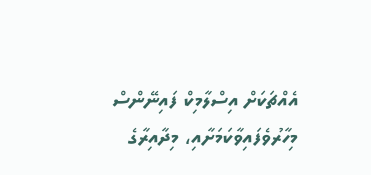އެއްޗަކަށް އިސްލާމިކް ފައިނޭންސް މިހާރުވެފައިވާކަމަށާއި، މިދާއިރާގެ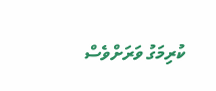ކުރިމަގު ވަރަށްވެސް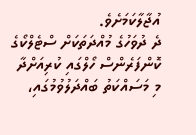އުޖާލާކަމަށެވެ.
ދެ ދުވަހުގެ މުއްދަތަކަށް ސްޓެލްކޯގެ ކޮންފަރެންސް ހޯލްގައި ކުރިއަށްދާ މި މަސައްކަތު ބައްދަލުވުމުގައި،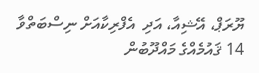ޔޫރަޕް، އޭޝިއާ، އަދި  އެފްރިކާއަށް ނިސްބަތްވާ 14 ޤައުމެއްގެ މައްދޫބުން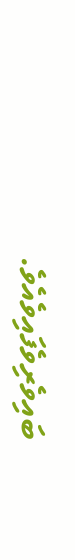ބައިވެރިވެފައިވެއެވެ.